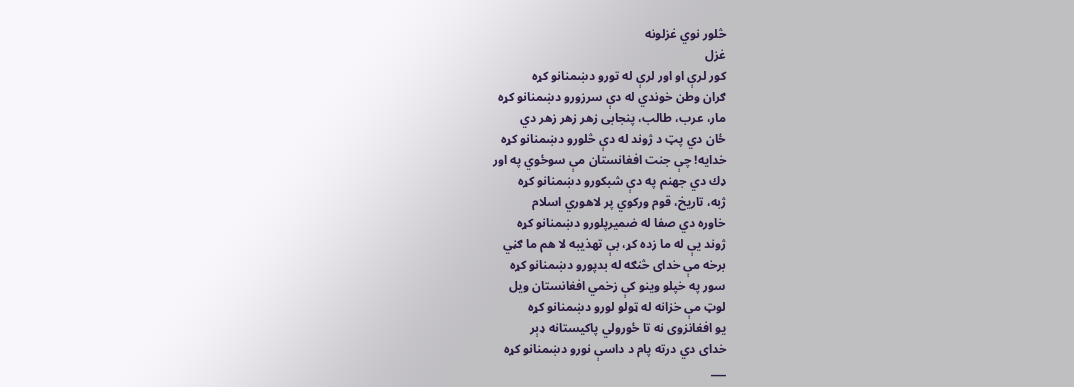څلور نوي غزلونه
غزل
كور لرې او اور لرې له تورو دښمنانو كړه
ګران وطن خوندي له دې سرزورو دښمنانو كړه
مار، عرب، طالب، پنجابى زهر زهر زهر دي
ځان دي پټ د ژوند له دې څلورو دښمنانو كړه
خدايه! چې جنت افغانستان مې سوځوي په اور
ډك دي جهنم په دې شبكورو دښمنانو كړه
ژبه، تاريخ، قوم وركوي پر لاهوري اسلام
خاوره دي صفا له ضميرپلورو دښمنانو كړه
ژوند يې له ما زده كړ، بې تهذيبه لا هم ما ګڼي
برخه مې خداى څنګه له بدپورو دښمنانو كړه
سور په خپلو وينو كې زخمي افغانستان ويل
لوټ مې خزانه له ټولو لورو دښمنانو كړه
يو افغانزوى نه تا ځورولي پاكيستانه ډېر
خداى دي درته پام د داسې نورو دښمنانو كړه
___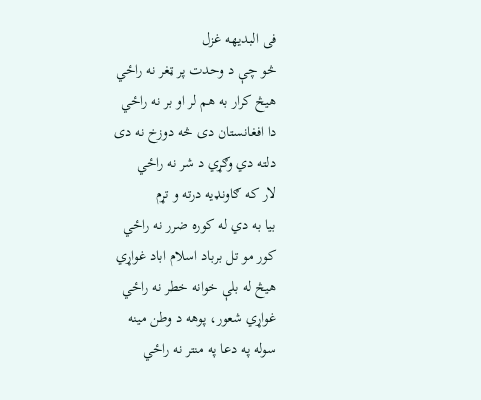فى البديهه غزل
څو چې د وحدت پر ټغر نه راځي
هيڅ كرار به هم لر او بر نه راځي
دا افغانستان دى څه دوزخ نه دى
دلته دي وګړي د شر نه راځي
لار كه ګاونډيه درته و تړم
بيا به دي له كوره ضرر نه راځي
كور مو تل برباد اسلام اباد غواړي
هيڅ له بلې خوانه خطر نه راځي
غواړي شعور، پوهه د وطن مينه
سوله په دعا په منتر نه راځي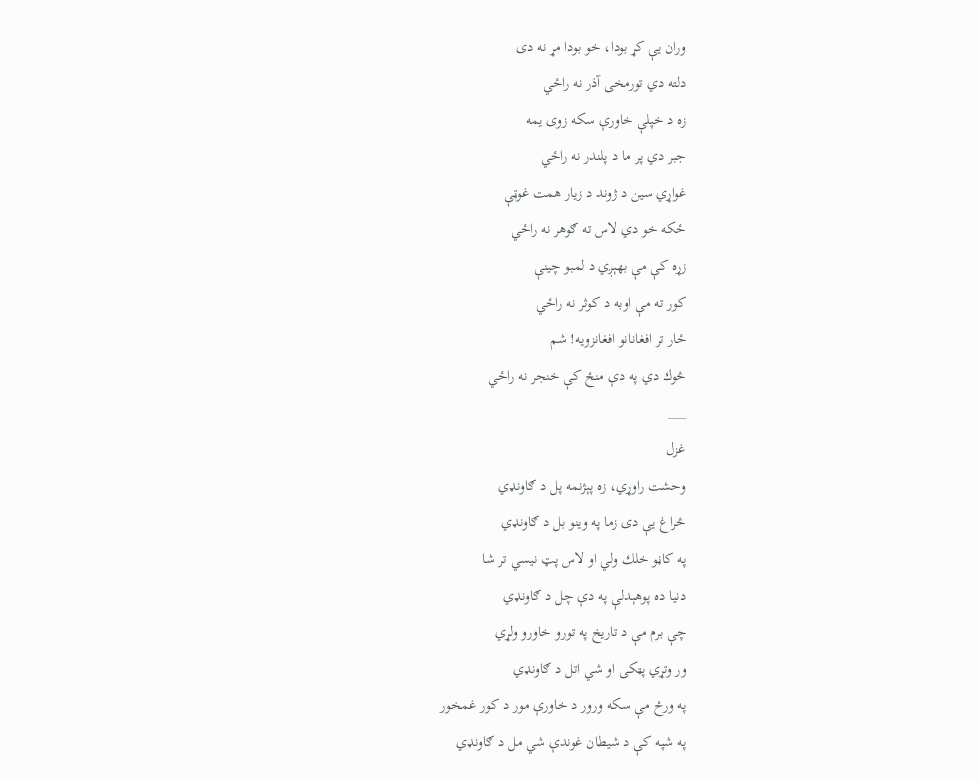وران يې كړ بودا، خو بودا مړ نه دى
دلته دي تورمخى آذر نه راځي
زه د خپلې خاورې سكه زوى يمه
جبر دي پر ما د پلندر نه راځي
غواړي سين د ژوند د زيار همت غوټې
ځكه خو دي لاس ته ګوهر نه راځي
زړه كې مې بهېږي د لمبو چينې
كور ته مې اوبه د كوثر نه راځي
ځار تر افغانانو افغانزويه! شم
څوك دي په دې منځ كې خنجر نه راځي
___
غزل
وحشت راوړي، زه پېژنمه پل د ګاونډي
څراغ يې دى زما په وينو بل د ګاونډي
په كاڼو خلك ولي او لاس پټ نيسي تر شا
دنيا ده پوهېدلې په دې چل د ګاونډي
چې برم مې د تاريخ په تورو خاورو ولړي
ور وتړي پټكى او شي اتل د ګاونډي
په ورځ مې سكه ورور د خاورې مور د كور غمخور
په شپه كې د شيطان غوندې شي مل د ګاونډي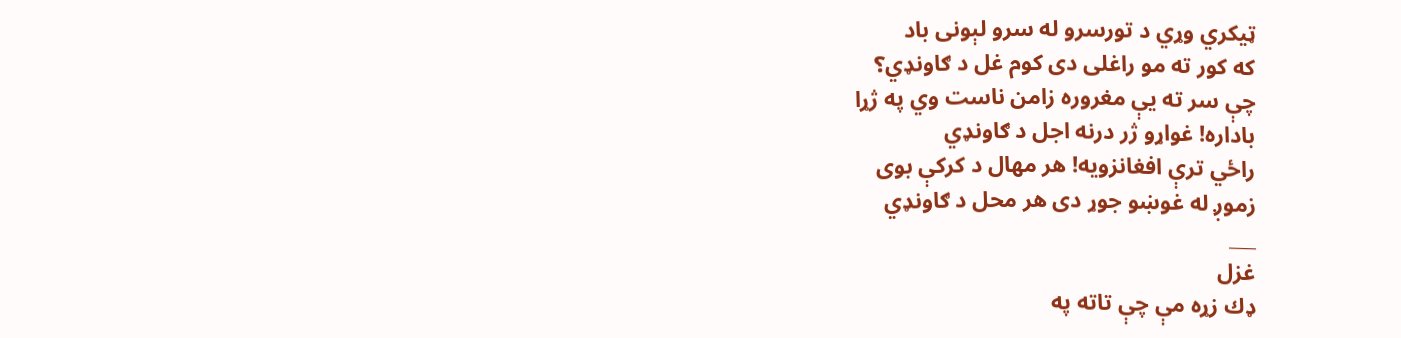ټيكري وړي د تورسرو له سرو لېونى باد
كه كور ته مو راغلى دى كوم غل د ګاونډي؟
چې سر ته يې مغروره زامن ناست وي په ژړا
باداره! غواړو ژر درنه اجل د ګاونډي
راځي ترې افغانزويه! هر مهال د كركې بوى
زموږ له غوښو جوړ دى هر محل د ګاونډي
___
غزل
ډك زړه مې چې تاته په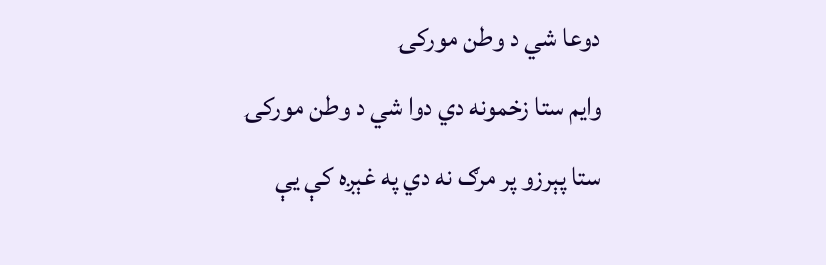دوعا شي د وطن موركۍ
وايم ستا زخمونه دي دوا شي د وطن موركۍ
ستا پېرزو پر مرګ نه دي په غېږه كې يې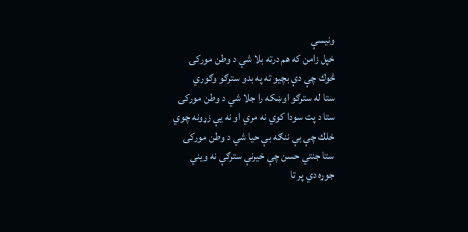ونيسې
خپل زامن كه هم درته بلا شي د وطن موركۍ
څوك چې دې بچيو ته په بدو سترګو وګوري
ستا له سترګو اوښكه را جلا شي د وطن موركۍ
ستا د پت سودا كوي نه مري او نه يې زړونه چوي
خلك چې بې ننګه بې حيا شي د وطن موركۍ
ستا جنتي حسن چې خيرنې سترګې نه ويني
جوړه دي پر تا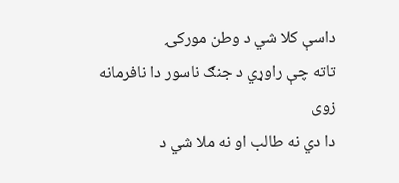داسې كلا شي د وطن موركۍ
تاته چې راوړي د جنګ ناسور دا نافرمانه زوى
دا دي نه طالب او نه ملا شي د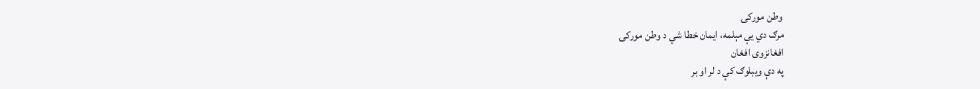وطن موركۍ
مرګ دي يې مېلمه، ايمان خطا شي د وطن موركۍ
افغانزوى افغان
په دې ويبلوګ کې د لر او بر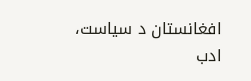افغانستان د سياست، ادب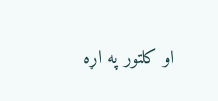او کلتور په اړه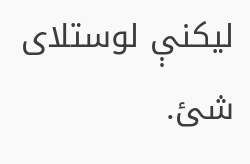ليکنې لوستلاى شئ.